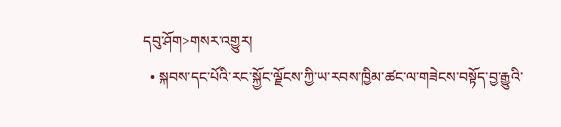དབུ་ཤོག>གསར་འགྱུར།
  • སྐབས་དང་པོའི་རང་སྐྱོང་ལྗོངས་ཀྱི་ཡ་རབས་ཁྱིམ་ཚང་ལ་གཟེངས་བསྟོད་བྱ་རྒྱུའི་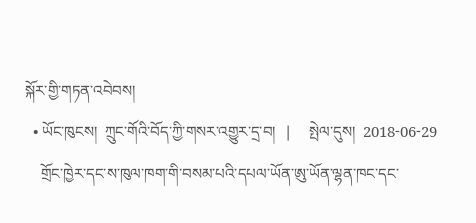སྐོར་གྱི་གཏན་འབེབས།
  • ཡོང་ཁུངས།  ཀྲུང་གོའི་བོད་ཀྱི་གསར་འགྱུར་དྲ་བ།   |     སྤེལ་དུས།  2018-06-29
    གྲོང་ཁྱེར་དང་ས་ཁུལ་ཁག་གི་བསམ་པའི་དཔལ་ཡོན་ཨུ་ཡོན་ལྷན་ཁང་དང་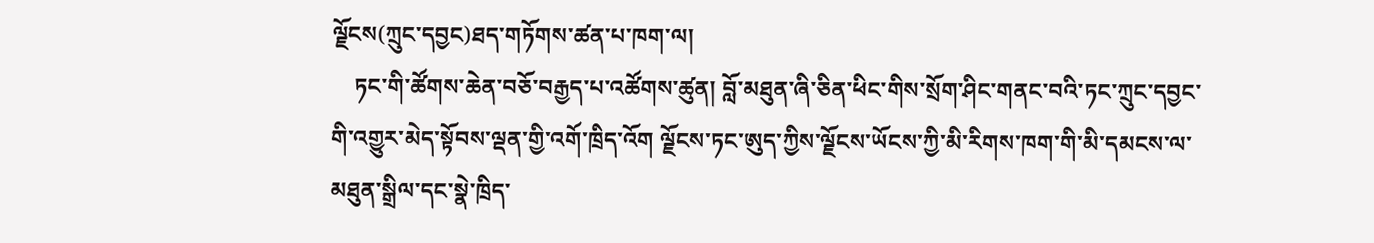ལྗོངས(ཀྲུང་དབྱང)ཐད་གཏོགས་ཚན་པ་ཁག་ལ།
    ཏང་གི་ཚོགས་ཆེན་བཅོ་བརྒྱད་པ་འཚོགས་ཚུན། བློ་མཐུན་ཞི་ཅིན་ཕིང་གིས་སྲོག་ཤིང་གནང་བའི་ཏང་ཀྲུང་དབྱང་གི་འགྱུར་མེད་སྟོབས་ལྡན་གྱི་འགོ་ཁྲིད་འོག ལྗོངས་ཏང་ཨུད་ཀྱིས་ལྗོངས་ཡོངས་ཀྱི་མི་རིགས་ཁག་གི་མི་དམངས་ལ་མཐུན་སྒྲིལ་དང་སྣེ་ཁྲིད་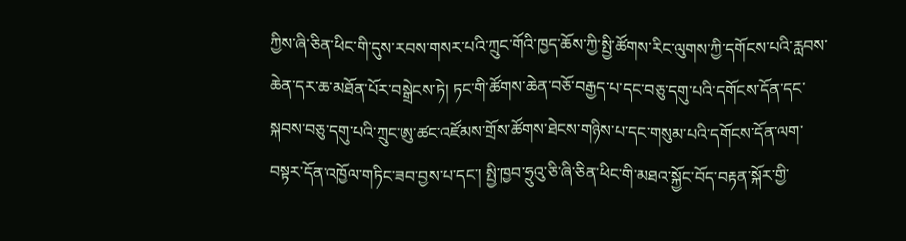ཀྱིས་ཞི་ཅིན་ཕིང་གི་དུས་རབས་གསར་པའི་ཀྲུང་གོའི་ཁྱད་ཆོས་ཀྱི་སྤྱི་ཚོགས་རིང་ལུགས་ཀྱི་དགོངས་པའི་རླབས་ཆེན་དར་ཆ་མཐོན་པོར་བསྒྲེངས་ཏེ། ཏང་གི་ཚོགས་ཆེན་བཅོ་བརྒྱད་པ་དང་བཅུ་དགུ་པའི་དགོངས་དོན་དང་སྐབས་བཅུ་དགུ་པའི་ཀྲུང་ཨུ་ཚང་འཛོམས་གྲོས་ཚོགས་ཐེངས་གཉིས་པ་དང་གསུམ་པའི་དགོངས་དོན་ལག་བསྟར་དོན་འཁྱོལ་གཏིང་ཟབ་བྱས་པ་དང་། སྤྱི་ཁྱབ་ཧྲུའུ་ཅི་ཞི་ཅིན་ཕིང་གི་མཐའ་སྐྱོང་བོད་བརྟན་སྐོར་གྱི་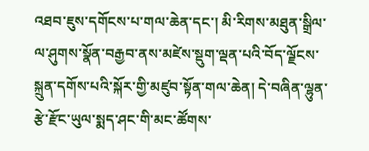འཐབ་ཇུས་དགོངས་པ་གལ་ཆེན་དང་། མི་རིགས་མཐུན་སྒྲིལ་ལ་ཤུགས་སྣོན་བརྒྱབ་ནས་མཛེས་སྡུག་ལྡན་པའི་བོད་ལྗོངས་སྐྲུན་དགོས་པའི་སྐོར་གྱི་མཛུབ་སྟོན་གལ་ཆེན། དེ་བཞིན་ལྷུན་རྩེ་རྫོང་ཡུལ་སྨད་ཤང་གི་མང་ཚོགས་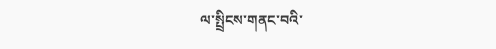ལ་སྤྲིངས་གནང་བའི་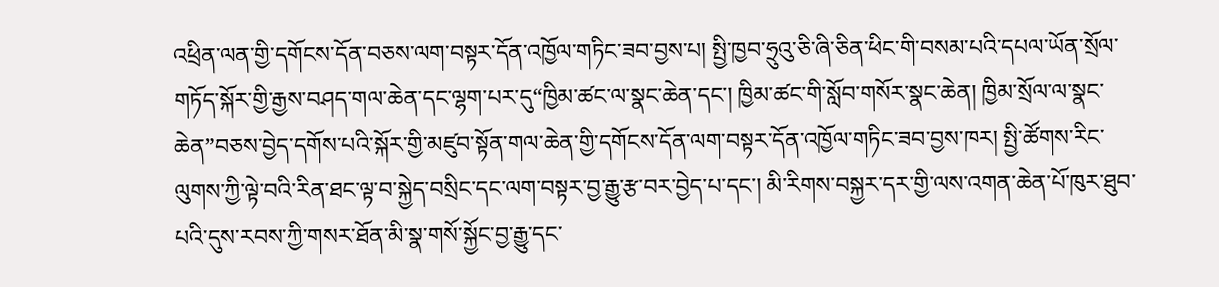འཕྲིན་ལན་གྱི་དགོངས་དོན་བཅས་ལག་བསྟར་དོན་འཁྱོལ་གཏིང་ཟབ་བྱས་པ། སྤྱི་ཁྱབ་ཧྲུའུ་ཅི་ཞི་ཅིན་ཕིང་གི་བསམ་པའི་དཔལ་ཡོན་སྲོལ་གཏོད་སྐོར་གྱི་རྒྱས་བཤད་གལ་ཆེན་དང་ལྷག་པར་དུ“ཁྱིམ་ཚང་ལ་སྣང་ཆེན་དང་། ཁྱིམ་ཚང་གི་སློབ་གསོར་སྣང་ཆེན། ཁྱིམ་སྲོལ་ལ་སྣང་ཆེན”བཅས་བྱེད་དགོས་པའི་སྐོར་གྱི་མཛུབ་སྟོན་གལ་ཆེན་གྱི་དགོངས་དོན་ལག་བསྟར་དོན་འཁྱོལ་གཏིང་ཟབ་བྱས་ཁར། སྤྱི་ཚོགས་རིང་ལུགས་ཀྱི་ལྟེ་བའི་རིན་ཐང་ལྟ་བ་སྐྱེད་བསྲིང་དང་ལག་བསྟར་བྱ་རྒྱུ་རྩ་བར་བྱེད་པ་དང་། མི་རིགས་བསྐྱར་དར་གྱི་ལས་འགན་ཆེན་པོ་ཁུར་ཐུབ་པའི་དུས་རབས་ཀྱི་གསར་ཐོན་མི་སྣ་གསོ་སྐྱོང་བྱ་རྒྱུ་དང་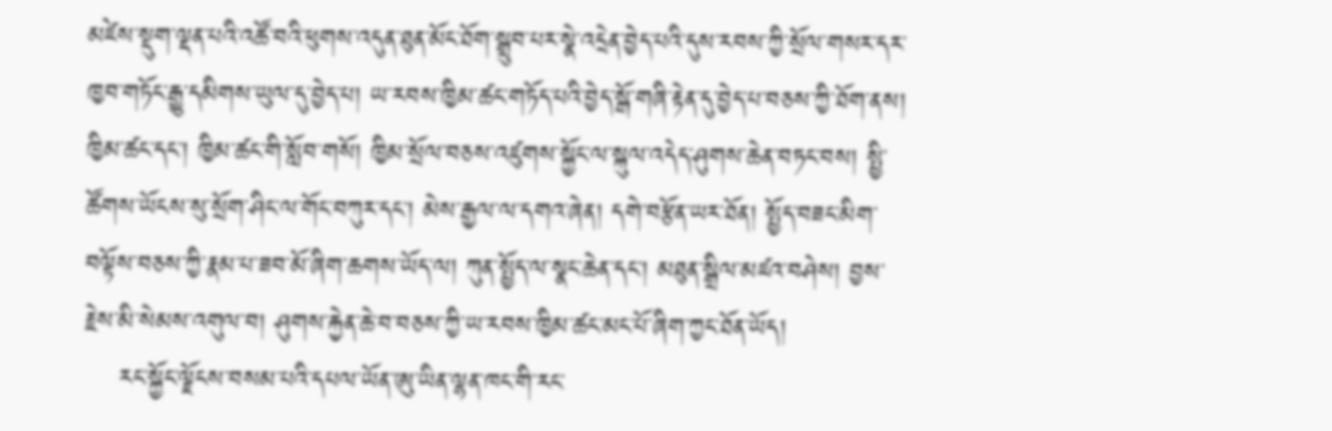མཛེས་སྡུག་ལྡན་པའི་འཚོ་བའི་ཕུགས་འདུན་ཐུན་མོང་ཐོག་སྒྲུབ་པར་སྣེ་འདྲེན་བྱེད་པའི་དུས་རབས་ཀྱི་སྲོལ་གསར་དར་ཁྱབ་གཏོང་རྒྱུ་དམིགས་ཡུལ་དུ་བྱེད་པ། ཡ་རབས་ཁྱིམ་ཚང་གཏོད་པའི་བྱེད་སྒོ་གཞི་རྟེན་དུ་བྱེད་པ་བཅས་ཀྱི་ཐོག་ནས། ཁྱིམ་ཚང་དང་། ཁྱིམ་ཚང་གི་སློབ་གསོ། ཁྱིམ་སྲོལ་བཅས་འཛུགས་སྐྱོང་ལ་སྐུལ་འདེད་ཤུགས་ཆེན་བཏང་བས། སྤྱི་ཚོགས་ཡོངས་སུ་སྲོག་ཤིང་ལ་གོང་བཀུར་དང་། མེས་རྒྱལ་ལ་དགའ་ཞེན། དགེ་བརྩོན་ཡར་ཐོན། སྤྱོད་བཟང་མིག་བལྟོས་བཅས་ཀྱི་རྣམ་པ་ཟབ་མོ་ཞིག་ཆགས་ཡོད་ལ། ཀུན་སྤྱོད་ལ་སྣང་ཆེན་དང་། མཐུན་སྒྲིལ་མཛའ་བཤེས། བྱས་རྗེས་མི་སེམས་འགུལ་བ། ཤུགས་རྐྱེན་ཆེ་བ་བཅས་ཀྱི་ཡ་རབས་ཁྱིམ་ཚང་མང་པོ་ཞིག་ཀྱང་ཐོན་ཡོད།
    རང་སྐྱོང་ལྗོངས་བསམ་པའི་དཔལ་ཡོན་ཨུ་ཡིན་ལྷན་ཁང་གི་རང་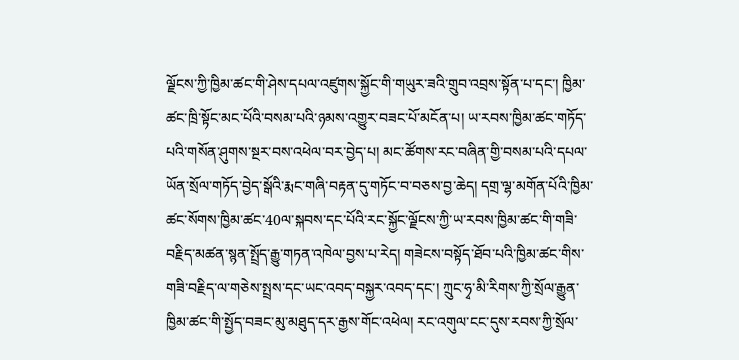ལྗོངས་ཀྱི་ཁྱིམ་ཚང་གི་ཤེས་དཔལ་འཛུགས་སྐྱོང་གི་གཡུར་ཟའི་གྲུབ་འབྲས་སྟོན་པ་དང་། ཁྱིམ་ཚང་ཁྲི་སྟོང་མང་པོའི་བསམ་པའི་ཉམས་འགྱུར་བཟང་པོ་མངོན་པ། ཡ་རབས་ཁྱིམ་ཚང་གཏོད་པའི་གསོན་ཤུགས་སྔར་བས་འཕེལ་བར་བྱེད་པ། མང་ཚོགས་རང་བཞིན་གྱི་བསམ་པའི་དཔལ་ཡོན་སྲོལ་གཏོད་བྱེད་སྒོའི་རྨང་གཞི་བརྟན་དུ་གཏོང་བ་བཅས་བྱ་ཆེད། དགྲ་ལྷ་མགོན་པོའི་ཁྱིམ་ཚང་སོགས་ཁྱིམ་ཚང་40ལ་སྐབས་དང་པོའི་རང་སྐྱོང་ལྗོངས་ཀྱི་ཡ་རབས་ཁྱིམ་ཚང་གི་གཟི་བརྗིད་མཚན་སྙན་སྤྲོད་རྒྱུ་གཏན་འཁེལ་བྱས་པ་རེད། གཟེངས་བསྟོད་ཐོབ་པའི་ཁྱིམ་ཚང་གིས་གཟི་བརྗིད་ལ་གཅེས་སྤྲས་དང་ཡང་འབད་བསྐྱར་འབད་དང་། ཀྲུང་ཧྭ་མི་རིགས་ཀྱི་སྲོལ་རྒྱུན་ཁྱིམ་ཚང་གི་སྤྱོད་བཟང་མུ་མཐུད་དར་རྒྱས་གོང་འཕེལ། རང་འགུལ་ངང་དུས་རབས་ཀྱི་སྲོལ་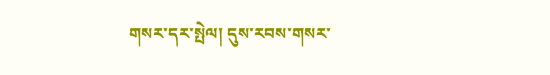གསར་དར་སྤེལ། དུས་རབས་གསར་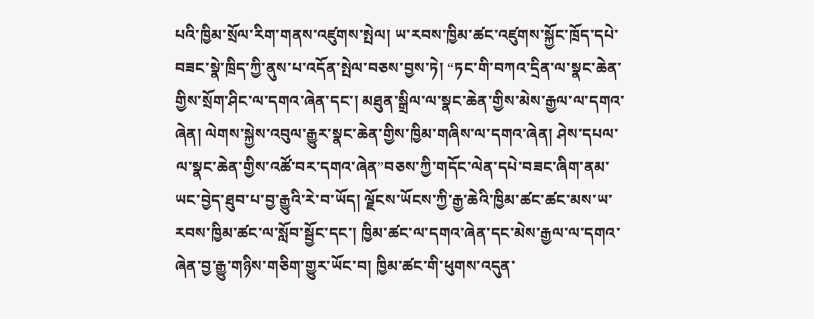པའི་ཁྱིམ་སྲོལ་རིག་གནས་འཛུགས་སྤེལ། ཡ་རབས་ཁྱིམ་ཚང་འཛུགས་སྐྱོང་ཁྲོད་དཔེ་བཟང་སྣེ་ཁྲིད་ཀྱི་ནུས་པ་འདོན་སྤེལ་བཅས་བྱས་ཏེ། “ཏང་གི་བཀའ་དྲིན་ལ་སྣང་ཆེན་གྱིས་སྲོག་ཤིང་ལ་དགའ་ཞེན་དང་། མཐུན་སྒྲིལ་ལ་སྣང་ཆེན་གྱིས་མེས་རྒྱལ་ལ་དགའ་ཞེན། ལེགས་སྐྱེས་འབུལ་རྒྱུར་སྣང་ཆེན་གྱིས་ཁྱིམ་གཞིས་ལ་དགའ་ཞེན། ཤེས་དཔལ་ལ་སྣང་ཆེན་གྱིས་འཚོ་བར་དགའ་ཞེན”བཅས་ཀྱི་གདོང་ལེན་དཔེ་བཟང་ཞིག་ནམ་ཡང་བྱེད་ཐུབ་པ་བྱ་རྒྱུའི་རེ་བ་ཡོད། ལྗོངས་ཡོངས་ཀྱི་རྒྱ་ཆེའི་ཁྱིམ་ཚང་ཚང་མས་ཡ་རབས་ཁྱིམ་ཚང་ལ་སློབ་སྦྱོང་དང་། ཁྱིམ་ཚང་ལ་དགའ་ཞེན་དང་མེས་རྒྱལ་ལ་དགའ་ཞེན་བྱ་རྒྱུ་གཉིས་གཅིག་གྱུར་ཡོང་བ། ཁྱིམ་ཚང་གི་ཕུགས་འདུན་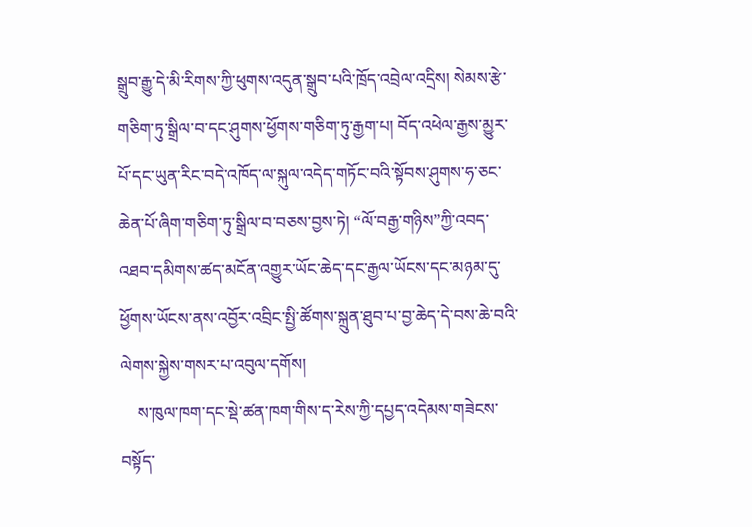སྒྲུབ་རྒྱུ་དེ་མི་རིགས་ཀྱི་ཕུགས་འདུན་སྒྲུབ་པའི་ཁྲོད་འབྲེལ་འདྲིས། སེམས་རྩེ་གཅིག་ཏུ་སྒྲིལ་བ་དང་ཤུགས་ཕྱོགས་གཅིག་ཏུ་རྒྱག་པ། བོད་འཕེལ་རྒྱས་མྱུར་པོ་དང་ཡུན་རིང་བདེ་འཁོད་ལ་སྐུལ་འདེད་གཏོང་བའི་སྟོབས་ཤུགས་ཧ་ཅང་ཆེན་པོ་ཞིག་གཅིག་ཏུ་སྒྲིལ་བ་བཅས་བྱས་ཏེ། “ལོ་བརྒྱ་གཉིས”ཀྱི་འབད་འཐབ་དམིགས་ཚད་མངོན་འགྱུར་ཡོང་ཆེད་དང་རྒྱལ་ཡོངས་དང་མཉམ་དུ་ཕྱོགས་ཡོངས་ནས་འབྱོར་འབྲིང་སྤྱི་ཚོགས་སྐྲུན་ཐུབ་པ་བྱ་ཆེད་དེ་བས་ཆེ་བའི་ལེགས་སྐྱེས་གསར་པ་འབུལ་དགོས།
    ས་ཁུལ་ཁག་དང་སྡེ་ཚན་ཁག་གིས་ད་རེས་ཀྱི་དཔྱད་འདེམས་གཟེངས་བསྟོད་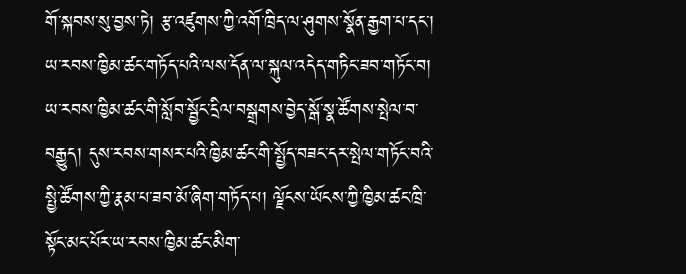གོ་སྐབས་སུ་བྱས་ཏེ། རྩ་འཛུགས་ཀྱི་འགོ་ཁྲིད་ལ་ཤུགས་སྣོན་རྒྱག་པ་དང་། ཡ་རབས་ཁྱིམ་ཚང་གཏོད་པའི་ལས་དོན་ལ་སྐུལ་འདེད་གཏིང་ཟབ་གཏོང་བ། ཡ་རབས་ཁྱིམ་ཚང་གི་སློབ་སྦྱོང་དྲིལ་བསྒྲགས་བྱེད་སྒོ་སྣ་ཚོགས་སྤེལ་བ་བརྒྱུད། དུས་རབས་གསར་པའི་ཁྱིམ་ཚང་གི་སྤྱོད་བཟང་དར་སྤེལ་གཏོང་བའི་སྤྱི་ཚོགས་ཀྱི་རྣམ་པ་ཟབ་མོ་ཞིག་གཏོད་པ། ལྗོངས་ཡོངས་ཀྱི་ཁྱིམ་ཚང་ཁྲི་སྟོང་མང་པོར་ཡ་རབས་ཁྱིམ་ཚང་མིག་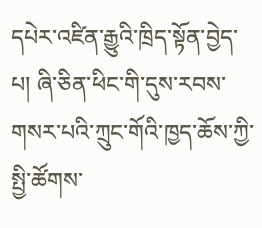དཔེར་འཛིན་རྒྱུའི་ཁྲིད་སྟོན་བྱེད་པ། ཞི་ཅིན་ཕིང་གི་དུས་རབས་གསར་པའི་ཀྲུང་གོའི་ཁྱད་ཆོས་ཀྱི་སྤྱི་ཚོགས་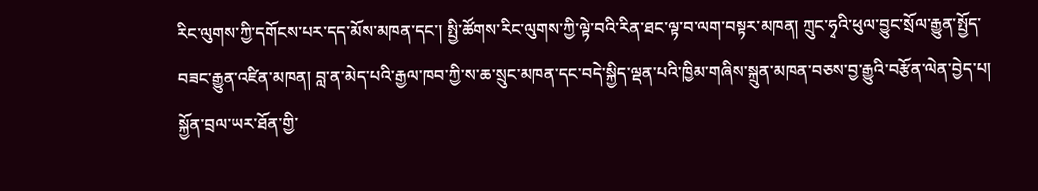རིང་ལུགས་ཀྱི་དགོངས་པར་དད་མོས་མཁན་དང་། སྤྱི་ཚོགས་རིང་ལུགས་ཀྱི་ལྟེ་བའི་རིན་ཐང་ལྟ་བ་ལག་བསྟར་མཁན། ཀྲུང་ཧྭའི་ཕུལ་བྱུང་སྲོལ་རྒྱུན་སྤྱོད་བཟང་རྒྱུན་འཛིན་མཁན། བླ་ན་མེད་པའི་རྒྱལ་ཁབ་ཀྱི་ས་ཆ་སྲུང་མཁན་དང་བདེ་སྐྱིད་ལྡན་པའི་ཁྱིམ་གཞིས་སྐྲུན་མཁན་བཅས་བྱ་རྒྱུའི་བརྩོན་ལེན་བྱེད་པ། སྐྱོན་བྲལ་ཡར་ཐོན་གྱི་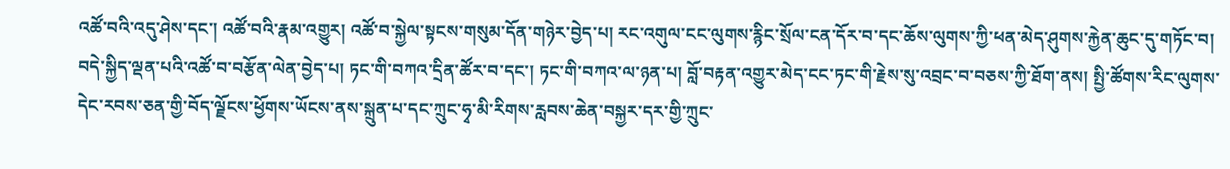འཚོ་བའི་འདུ་ཤེས་དང་། འཚོ་བའི་རྣམ་འགྱུར། འཚོ་བ་སྐྱེལ་སྟངས་གསུམ་དོན་གཉེར་བྱེད་པ། རང་འགུལ་ངང་ལུགས་རྙིང་སྲོལ་ངན་དོར་བ་དང་ཆོས་ལུགས་ཀྱི་ཕན་མེད་ཤུགས་རྐྱེན་ཆུང་དུ་གཏོང་བ། བདེ་སྐྱིད་ལྡན་པའི་འཚོ་བ་བརྩོན་ལེན་བྱེད་པ། ཏང་གི་བཀའ་དྲིན་ཚོར་བ་དང་། ཏང་གི་བཀའ་ལ་ཉན་པ། བློ་བརྟན་འགྱུར་མེད་ངང་ཏང་གི་རྗེས་སུ་འབྲང་བ་བཅས་ཀྱི་ཐོག་ནས། སྤྱི་ཚོགས་རིང་ལུགས་དེང་རབས་ཅན་གྱི་བོད་ལྗོངས་ཕྱོགས་ཡོངས་ནས་སྐྲུན་པ་དང་ཀྲུང་ཧྭ་མི་རིགས་རླབས་ཆེན་བསྐྱར་དར་གྱི་ཀྲུང་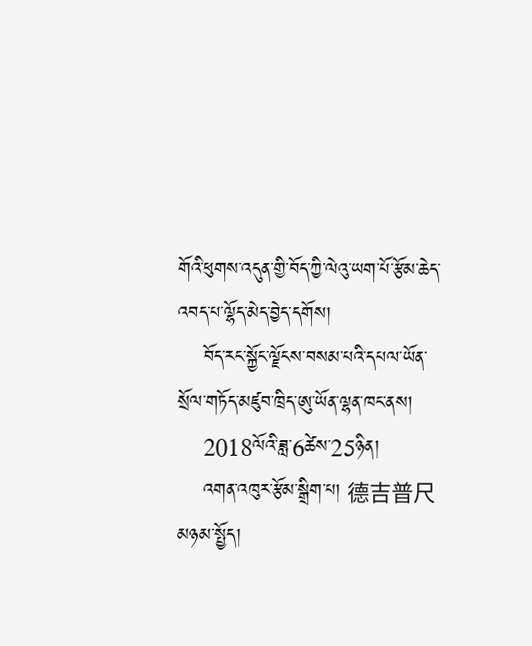གོའི་ཕུགས་འདུན་གྱི་བོད་ཀྱི་ལེའུ་ཡག་པོ་རྩོམ་ཆེད་འབད་པ་ལྷོད་མེད་བྱེད་དགོས།
    བོད་རང་སྐྱོང་ལྗོངས་བསམ་པའི་དཔལ་ཡོན་སྲོལ་གཏོད་མཛུབ་ཁྲིད་ཨུ་ཡོན་ལྷན་ཁང་ནས།
    2018ལོའི་ཟླ་6ཚེས་25ཉིན།
    འགན་འཁུར་རྩོམ་སྒྲིག་པ། 德吉普尺
མཉམ་སྤྱོད།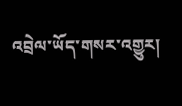འབྲེལ་ཡོད་གསར་འགྱུར།